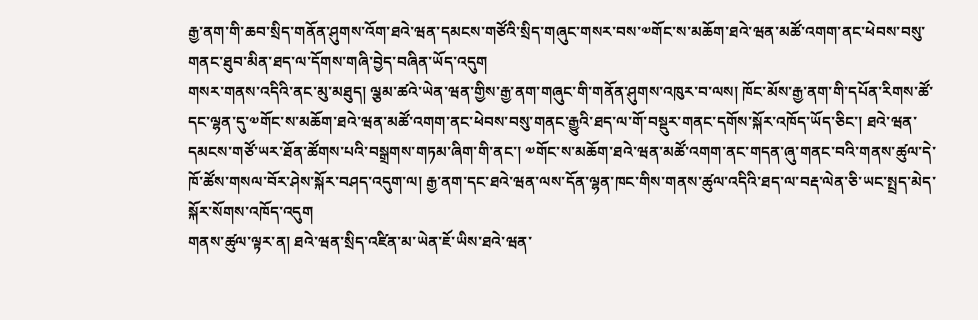རྒྱ་ནག་གི་ཆབ་སྲིད་གནོན་ཤུགས་འོག་ཐའེ་ཝན་དམངས་གཙོའི་སྲིད་གཞུང་གསར་བས་༧གོང་ས་མཆོག་ཐའེ་ཝན་མཚོ་འགག་ནང་ཕེབས་བསུ་གནང་ཐུབ་མིན་ཐད་ལ་དོགས་གཞི་བྱེད་བཞིན་ཡོད་འདུག
གསར་གནས་འདིའི་ནང་མུ་མཐུད། ལྕམ་ཚའེ་ཡེན་ཝན་གྱིས་རྒྱ་ནག་གཞུང་གི་གནོན་ཤུགས་འཁུར་བ་ལས། ཁོང་མོས་རྒྱ་ནག་གི་དཔོན་རིགས་ཚོ་དང་ལྷན་དུ་༧གོང་ས་མཆོག་ཐའེ་ཝན་མཚོ་འགག་ནང་ཕེབས་བསུ་གནང་རྒྱུའི་ཐད་ལ་གོ་བསྡུར་གནང་དགོས་སྐོར་འཁོད་ཡོད་ཅིང་། ཐའེ་ཝན་དམངས་གཙོ་ཡར་ཐོན་ཚོགས་པའི་བསྒྲགས་གཏམ་ཞིག་གི་ནང་། ༧གོང་ས་མཆོག་ཐའེ་ཝན་མཚོ་འགག་ནང་གདན་ཞུ་གནང་བའི་གནས་ཚུལ་དེ་ཁོ་ཚོས་གསལ་བོར་ཤེས་སྐོར་བཤད་འདུག་ལ། རྒྱ་ནག་དང་ཐའེ་ཝན་ལས་དོན་ལྷན་ཁང་གིས་གནས་ཚུལ་འདིའི་ཐད་ལ་བརྡ་ལེན་ཅི་ཡང་སྤྲད་མེད་སྐོར་སོགས་འཁོད་འདུག
གནས་ཚུལ་ལྟར་ན། ཐའེ་ཝན་སྲིད་འཛིན་མ་ཡེན་ཇོ་ཡིས་ཐའེ་ཝན་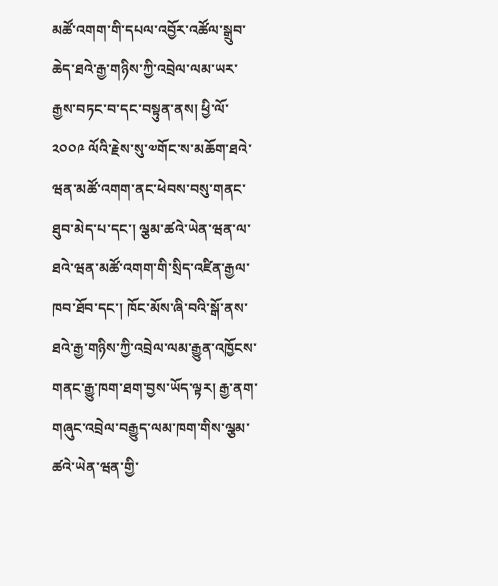མཚོ་འགག་གི་དཔལ་འབྱོར་འཚོལ་སྒྲུབ་ཆེད་ཐའེ་རྒྱ་གཉིས་ཀྱི་འབྲེལ་ལམ་ཡར་རྒྱས་བཏང་བ་དང་བསྟུན་ནས། ཕྱི་ལོ་ ༢༠༠༩ ལོའི་རྗེས་སུ་༧གོང་ས་མཆོག་ཐའེ་ཝན་མཚོ་འགག་ནང་ཕེབས་བསུ་གནང་ཐུབ་མེད་པ་དང་། ལྕམ་ཚའེ་ཡེན་ཝན་ལ་ཐའེ་ཝན་མཚོ་འགག་གི་སྲིད་འཛིན་རྒྱལ་ཁབ་ཐོབ་དང་། ཁོང་མོས་ཞི་བའི་སྒོ་ནས་ཐའེ་རྒྱ་གཉིས་ཀྱི་འབྲེལ་ལམ་རྒྱུན་འཁྱོངས་གནང་རྒྱུ་ཁག་ཐག་བྱས་ཡོད་ལྟར། རྒྱ་ནག་གཞུང་འབྲེལ་བརྒྱུད་ལམ་ཁག་གིས་ལྕམ་ཚའེ་ཡེན་ཝན་གྱི་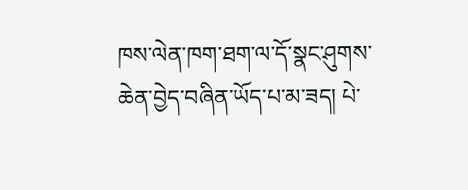ཁས་ལེན་ཁག་ཐག་ལ་དོ་སྣང་ཤུགས་ཆེན་བྱེད་བཞིན་ཡོད་པ་མ་ཟད། པེ་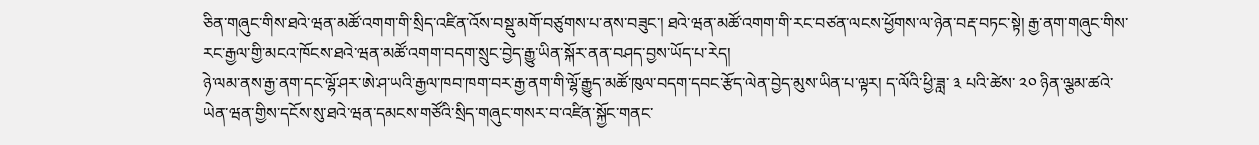ཅིན་གཞུང་གིས་ཐའེ་ཝན་མཚོ་འགག་གི་སྲིད་འཛིན་འོས་བསྡུ་མགོ་བཙུགས་པ་ནས་བཟུང་། ཐའེ་ཝན་མཚོ་འགག་གི་རང་བཙན་ལངས་ཕྱོགས་ལ་ཉེན་བརྡ་བཏང་སྟེ། རྒྱ་ནག་གཞུང་གིས་རང་རྒྱལ་གྱི་མངའ་ཁོངས་ཐའེ་ཝན་མཚོ་འགག་བདག་སྲུང་བྱེད་རྒྱུ་ཡིན་སྐོར་ནན་བཤད་བྱས་ཡོད་པ་རེད།
ཉེ་ལམ་ནས་རྒྱ་ནག་དང་ལྷོ་ཤར་ཨེ་ཤ་ཡའི་རྒྱལ་ཁབ་ཁག་བར་རྒྱ་ནག་གི་ལྷོ་རྒྱུད་མཚོ་ཁུལ་བདག་དབང་རྩོད་ལེན་བྱེད་མུས་ཡིན་པ་ལྟར། ད་ལོའི་ཕྱི་ཟླ་ ༣ པའི་ཚེས་ ༢༠ ཉིན་ལྕམ་ཚའེ་ཡེན་ཝན་གྱིས་དངོས་སུ་ཐའེ་ཝན་དམངས་གཙོའི་སྲིད་གཞུང་གསར་བ་འཛིན་སྐྱོང་གནང་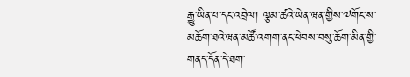རྒྱུ་ཡིན་པ་དང་འབྲེལ། ལྕམ་ཚའེ་ཡེན་ཝན་གྱིས་༧གོང་ས་མཆོག་ཐའེ་ཝན་མཚོ་འགག་ནང་ཕེབས་བསུ་ཆོག་མིན་གྱི་གནད་དོན་དེ་ཐག་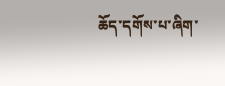ཆོད་དགོས་པ་ཞིག་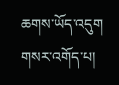ཆགས་ཡོད་འདུག
གསར་འགོད་པ།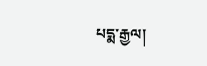པདྨ་རྒྱལ།